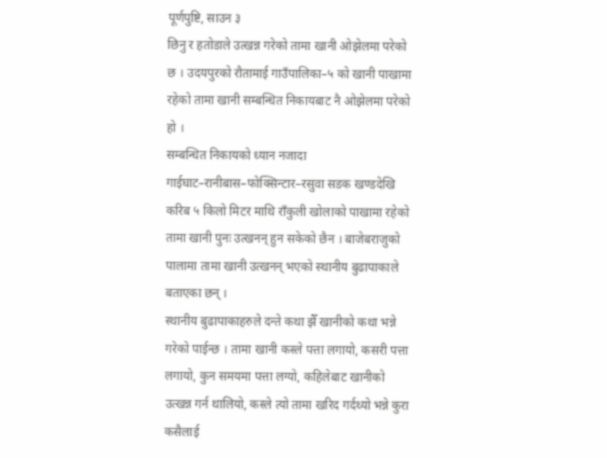पूर्णपुष्टि, साउन ३
छिनु र हतोडाले उत्खन्न गरेको तामा खानी ओझेलमा परेको छ । उदयपुरको रौतामाई गाउँपालिका–५ को खानी पाखामा रहेको तामा खानी सम्बन्धित निकायबाट नै ओझेलमा परेको हो ।
सम्बन्धित निकायको ध्यान नजादा गाईघाट–रानीबास–फोक्सिन्टार–रसुवा सडक खण्डदेखि करिब ५ किलो मिटर माथि राँकुली खोलाको पाखामा रहेको तामा खानी पुनः उत्खनन् हुन सकेको छैन । बाजेबराजुको पालामा तामा खानी उत्खनन् भएको स्थानीय बुढापाकाले बताएका छन् ।
स्थानीय बुढापाकाहरुले दन्ते कथा झैँ खानीको कथा भन्ने गरेको पाईन्छ । तामा खानी कस्ले पत्ता लगायो, कसरी पत्ता लगायो, कुन समयमा पत्ता लग्यो, कहिलेबाट खानीको उत्खन्न गर्न थालियो, कस्ले त्यो तामा खरिद गर्दथ्यो भन्ने कुरा कसैलाई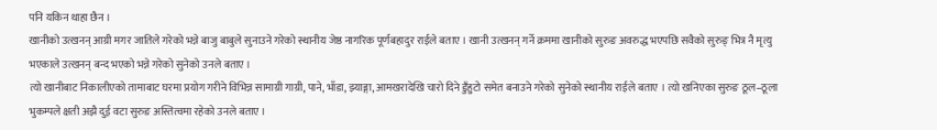पनि यकिन थाहा छैन ।
खानीको उत्खनन् आग्री मगर जातिले गरेको भन्ने बाजु बाबुले सुनाउने गरेको स्थानीय जेष्ठ नागरिक पूर्णबहादुर राईले बताए । खानी उत्खनन् गर्ने क्रममा खानीको सुरुङ अवरुद्ध भएपछि सवैको सुरुङ् भित्र नै मृत्यु भएकाले उत्खनन् बन्द भएको भन्ने गरेको सुनेको उनले बताए ।
त्यो खानीबाट निकालीएको तामाबाट घरमा प्रयोग गरीने विभिन्न सामाग्री गाग्री, पाने, भाँडा, झ्याङ्गा, आमखरादेखि चारो दिने डुँहुटो समेत बनाउने गरेको सुनेको स्थानीय राईले बताए । त्यो खनिएका सुरुङ ठूल–ठूला भुकम्पले क्षती अझै दुई वटा सुरुङ अस्तित्वमा रहेको उनले बताए ।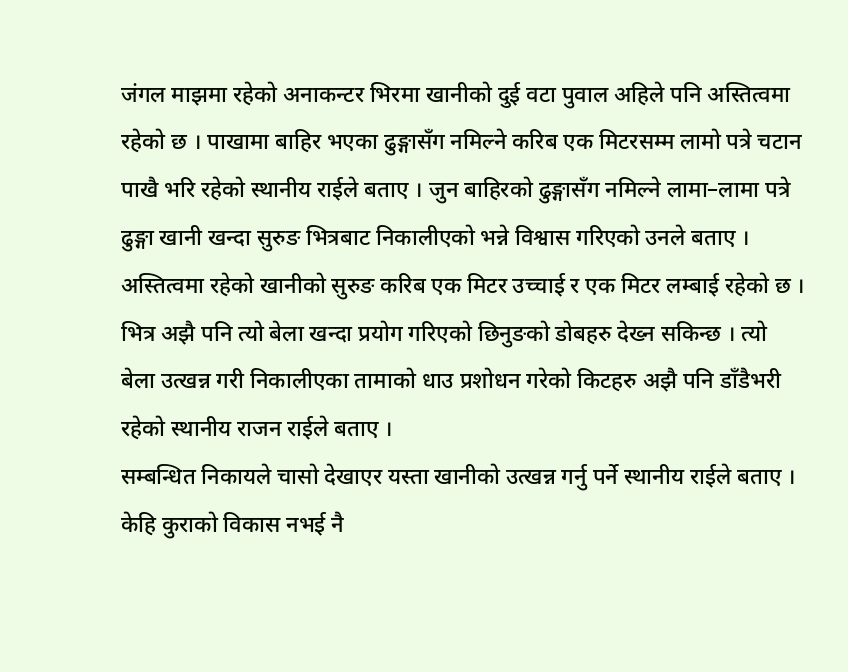जंगल माझमा रहेको अनाकन्टर भिरमा खानीको दुई वटा पुवाल अहिले पनि अस्तित्वमा रहेको छ । पाखामा बाहिर भएका ढुङ्गासँग नमिल्ने करिब एक मिटरसम्म लामो पत्रे चटान पाखै भरि रहेको स्थानीय राईले बताए । जुन बाहिरको ढुङ्गासँग नमिल्ने लामा–लामा पत्रे ढुङ्गा खानी खन्दा सुरुङ भित्रबाट निकालीएको भन्ने विश्वास गरिएको उनले बताए ।
अस्तित्वमा रहेको खानीको सुरुङ करिब एक मिटर उच्चाई र एक मिटर लम्बाई रहेको छ । भित्र अझै पनि त्यो बेला खन्दा प्रयोग गरिएको छिनुङको डोबहरु देख्न सकिन्छ । त्यो बेला उत्खन्न गरी निकालीएका तामाको धाउ प्रशोधन गरेको किटहरु अझै पनि डाँडैभरी रहेको स्थानीय राजन राईले बताए ।
सम्बन्धित निकायले चासो देखाएर यस्ता खानीको उत्खन्न गर्नु पर्ने स्थानीय राईले बताए । केहि कुराको विकास नभई नै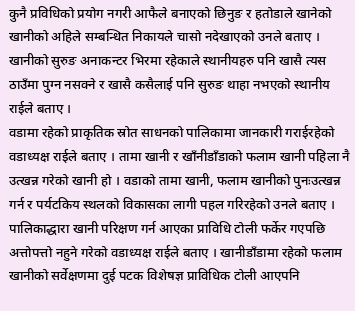कुनै प्रविधिको प्रयोग नगरी आफैले बनाएको छिनुङ र हतोडाले खानेको खानीको अहिले सम्बन्धित निकायले चासो नदेखाएको उनले बताए । खानीको सुरुङ अनाकन्टर भिरमा रहेकाले स्थानीयहरु पनि खासै त्यस ठाउँमा पुग्न नसक्ने र खासै कसैलाई पनि सुरुङ थाहा नभएको स्थानीय राईले बताए ।
वडामा रहेको प्राकृतिक स्रोत साधनको पालिकामा जानकारी गराईरहेको वडाध्यक्ष राईले बताए । तामा खानी र खाँनीडाँडाको फलाम खानी पहिला नै उत्खन्न गरेको खानी हो । वडाको तामा खानी, फलाम खानीको पुनःउत्खन्न गर्न र पर्यटकिय स्थलको विकासका लागी पहल गरिरहेको उनले बताए ।
पालिकाद्धारा खानी परिक्षण गर्न आएका प्राविधि टोली फर्केर गएपछि अत्तोपत्तो नहुने गरेको वडाध्यक्ष राईले बताए । खानीडाँडामा रहेको फलाम खानीको सर्वेक्षणमा दुई पटक विशेषज्ञ प्राविधिक टोली आएपनि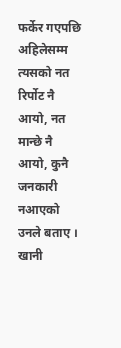फर्केर गएपछि अहिलेसम्म त्यसको नत रिर्पोट नै आयो, नत मान्छे नै आयो, कुनै जनकारी नआएको उनले बताए । खानी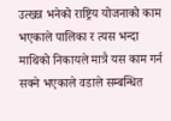उत्खन्न भनेको राष्ट्रिय योजनाको काम भएकाले पालिका र त्यस भन्दा माथिको निकायले मात्रै यस काम गर्न सक्ने भएकाले वडाले सम्बन्धित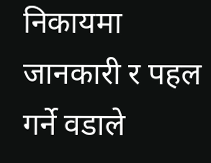निकायमा जानकारी र पहल गर्ने वडाले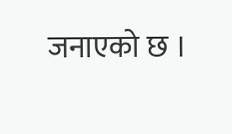जनाएको छ ।